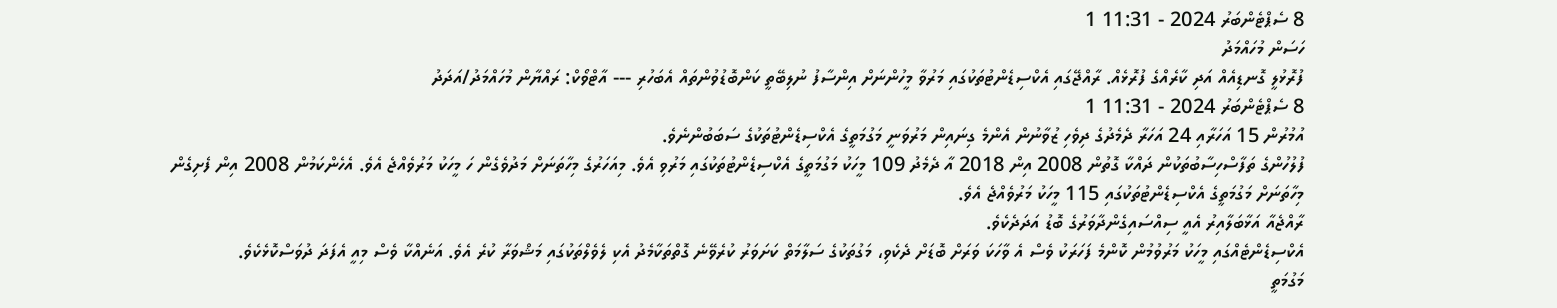8 ސެޕްޓެންބަރު 2024 - 11:31 1
ހަސަން މުހައްމަދު
ފުރޮޅުލީ ގޮނޑިއެއް އަދި ކާރެއްގެ ފުރޮޅެއް. ރާއްޖޭގައި އެކްސިޑެންޓުތަކުގައި މަރުވާ މީހުންނަށް އިންސާފު ނުލިބޭތީ ކަންބޮޑުވުންތައް އެބަހުރި --- އާޓްވޯކް: ރައްޔާން މުހައްމަދު/އަދަދު
8 ސެޕްޓެންބަރު 2024 - 11:31 1
އުމުރުން 15 އަހަރާއި 24 އަހަރާ ދެމެދުގެ ދިވެހި ޒުވާނުން އެންމެ ގިނައިން މަރުވަނީ މަގުމަތީގެ އެކްސިޑެންޓުތަކުގެ ސަބަބުންނެވެ.
ފުލުހުންގެ ތަފާސްހިސާބުތަކުން ދައްކާ ގޮތުން 2008 އިން 2018 އާ ދެމެދު 109 މީހަކު މަގުމަތީގެ އެކްސިޑެންޓުތަކުގައި މަރުވި އެވެ. މިއަހަރުގެ މިހާތަނަށް މަދުވެގެން ހަ މީހަކު މަރުވެއްޖެ އެވެ. އެހެންކަމުން 2008 އިން ފެށިގެން މިހާތަނަށް މަގުމަތީގެ އެކްސިޑެންޓުތަކުގައި 115 މީހަކު މަރުވެއްޖެ އެވެ.
ރާއްޖެއާ އަޅާބަލާއިރު އެއީ ސިއްސައިގެންދާވަރުގެ ބޮޑު އަދަދެކެވެ.
އެކްސިޑެންޓެއްގައި މީހަކު މަރުވުމުން ކޮންމެ ފަހަރަކު ވެސް އެ ވާހަކަ ވަރަށް ބޮޑަށް ދެކެވި، މަގުތަކުގެ ސަލާމަތް ކަށަވަރު ކުރެވޭނެ ގޮތްތަކާމެދު އެކި ލެވެލްތަކުގައި މަޝްވަރާ ކުރެ އެވެ. އަނެއްކާ ވެސް މިއީ އެފަދަ ދުވަސްކޮޅެކެވެ.
މަގުމަތީ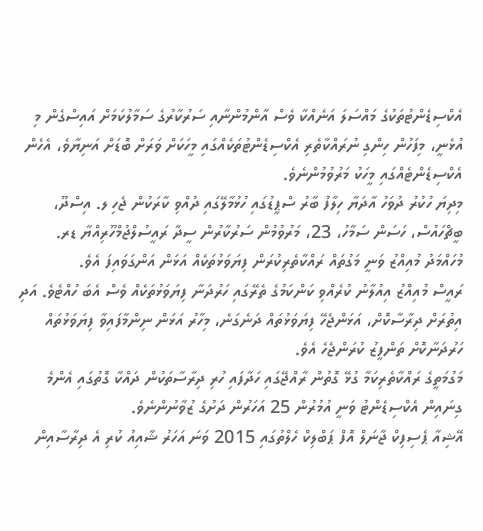އެކްސިޑެންޓުތަކުގެ މައްސަލަ އަނެއްކާ ވެސް އާންމުންނާއި ސަރުކާރުގެ ސަމާލުކަމަށް އައިސްގެން މި އުޅެނީ، މިފަހުން ހިންގި ނުރައްކާތެރި އެކްސިޑެންޓުތަކެއްގައި މީހަކަށް ވަރަށް ބޮޑަށް އަނިޔާވެ، އެހެން އެކްސިޑެންޓެއްގައި މީހަކު މަރުވުމުންނެވެ.
މިދިޔަ ހުކުރު ދުވަހު އާދަޔާ ހިލާފު ބާރު ސްޕީޑުގައި ހުޅުމާލޭގައި ދުއްވި ކާރަކުން ޖެހި ލ. އިސްދޫ، ބީޗްހައުސް، ހަސަން ސަމާހު، 23، މަރުވުމުން ސަރުކާރުން ސީދާ ރައީސުލްޖުމްހޫރިއްޔާ ޑރ. މުހައްމަދު މުއިއްޒު ވަނީ މަގުތައް ރައްކާތެރިކުރަން ފިޔަވަޅުތަކެއް އަޅަން އަންގަވައިފަ އެވެ.
ރައީސް މުއިއްޒު އިއުލާނު ކުރެއްވި ކަންކަމުގެ ތެރޭގައި ހަރުދަނާ ފިޔަވަޅުތަކެއް ވެސް އެބަ ހުއްޓެވެ. އަދި އިތުރަށް ދިރާސާކޮށް، އަޅަންޖެހޭ ފިޔަވަޅުތައް ދަނެގަނެ، މިހާރު އަޅަން ނިންމާފައިވާ ފިޔަވަޅުތައް ހަރުދަނާކޮށް ތަންފީޒު ކުރަންޖެހެ އެވެ.
މަގުމަތީގެ ރައްކާތެރިކަމާ ގުޅޭ ގޮތުން ރާއްޖޭގައި ހަދާފައި ހުރި ދިރާސާތަކުން ދައްކާ ގޮތުގައި އެންމެ ގިނައިން އެކްސިޑެންޓު ވަނީ އުމުރުން 25 އަހަރުން ދަށުގެ ޒުވާނުންނެވެ.
އޭޝިއާ ޕެސިފިކް ޖާނަލް އޮފް ޕަބްލިކް ހެލްތުގައި 2015 ވަނަ އަހަރު ޝާއިއު ކުރި އެ ދިރާސާއިން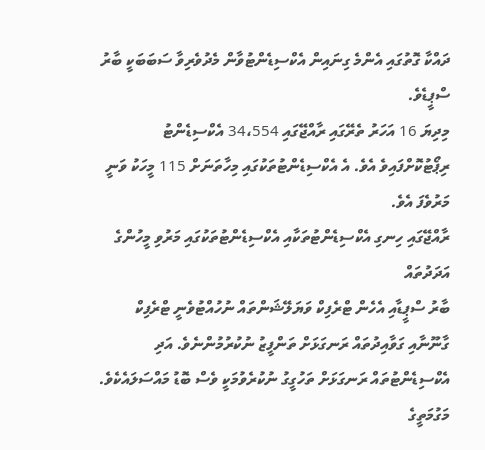ދައްކާ ގޮތުގައި އެންމެ ގިނައިން އެކްސިޑެންޓުވާން މެދުވެރިވާ ސަބަބަކީ ބާރު ސްޕީޑެވެ.
މިދިޔަ 16 އަހަރު ތެރޭގައި ރާއްޖޭގައި 34،554 އެކްސިޑެންޓު ރިޕޯޓުކޮށްފައިވެ އެވެ. އެ އެކްސިޑެންޓުތަކުގައި މިހާތަނަށް 115 މީހަކު ވަނީ މަރުވެފަ އެވެ.
ރާއްޖޭގައި ހިނގި އެކްސިޑެންޓުތަކާއި އެކްސިޑެންޓުތަކުގައި މަރުވި މީހުންގެ އަދަދުތައް
ބާރު ސްޕީޑާއި އެހެން ޓްރެފިކް ވަޔަލޭޝަންތައް ނުހުއްޓުވެނީ ޓްރެފިކް ގާނޫނާއި ގަވާއިދުތައް ރަނގަޅަށް ތަންފީޒު ނުކުރުމުންނެވެ. އަދި އެކްސިޑެންޓުތައް ރަނގަޅަށް ތަހުގީގު ނުކުރެވުމަކީ ވެސް ބޮޑު މައްސަލައެކެވެ.
މަގުމަތީގެ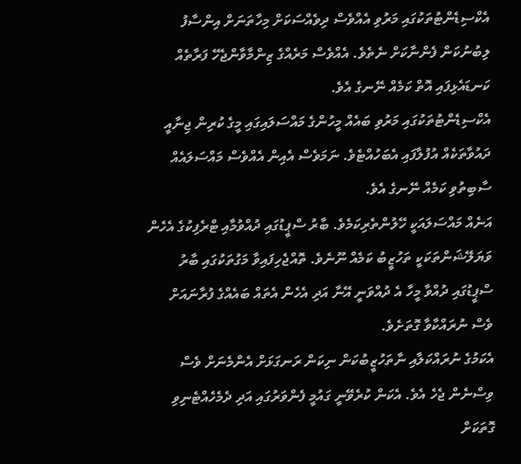އެކްސިޑެންޓުތަކުގައި މަރުވި އެއްވެސް ދިވެއްސަކަށް މިހާތަނަށް އިންސާފު ލިބުނުކަން ފެންނާކަށް ނެތެވެ. އެއްވެސް މަރެއްގެ ޒިންމާވާންޖެހޭ ފަރާތެއް ކަނޑައެޅިފައި އޮތް ކަމެއް ނޭނގެ އެވެ.
އެކްސިޑެންޓުތަކުގައި މަރުވި ބައެއް މީހުންގެ މައްސަލައިގައި މީގެ ކުރިން ޖިނާއީ ދައުވާތަކެއް އުފުލާފައި އެބަހުއްޓެވެ. ނަމަވެސް އެއިން އެއްވެސް މައްސަލައެއް ސާބިތުވި ކަމެއް ނޭނގެ އެވެ.
އަނެއް މައްސަލައަކީ ހޭލުންތެރިކަމެވެ. ބާރު ސްޕީޑުގައި ދުއްވުމާއި ޓްރެފިކުގެ އެހެން ވަޔަލޭޝަންތަކަކީ ތަހުޒީބު ކަމެއް ނޫނެވެ. ތޮއްޖެހިފައިވާ މަގުތަކުގައި ބާރު ސްޕީޑުގައި ދުއްވާ މީހާ އެ ދުއްވަނީ އޭނާ އަދި އެހެން އެތައް ބައެއްގެ ފުރާނައަށް ވެސް ނުރައްކާވާ ގޮތަށެވެ.
އެކަމުގެ ނުރައްކަލާއި ނާތަހުޒީބުކަން ނިކަން ރަނގަޅަށް އެންމެނަށް ވެސް ވިސްނެން ޖެހެ އެވެ. އެކަން ކުރެވޭނީ ގައުމީ ފެންވަރުގައި އަދި ދެމެހެއްޓެނިވި ގޮތަކަށް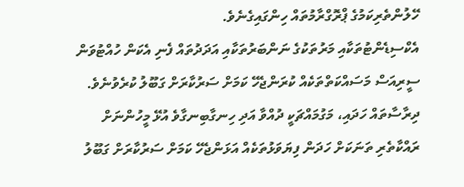ހޭލުންތެރިކަމުގެ ޕްރޮގްރާމުތައް ހިންގައިގެނެވެ.
އެކްސިޑެންޓުތަކާއި މަރުތަކުގެ ނަންބަރުތަކާއި އަދަދުތައް ފެނި އެކަން ހުއްޓުވަން ސީރިއަސް މަސައްކަތްތަކެއް ކުރަންޖެހޭ ކަމަށް ސަރުކާރަށް ގަބޫލު ކުރެވުނެވެ. ދިރާސާތައް ހަދައި، މަގުމައްޗަކީ ދުއްވާ އަދި ހިނގާބިނގާވެ އުޅޭ މީހުންނަށް ރައްކާތެރި ތަނަކަށް ހަދަން ފިޔަވަޅުތަކެއް އަޅަންޖެހޭ ކަމަށް ސަރުކާރަށް ގަބޫލު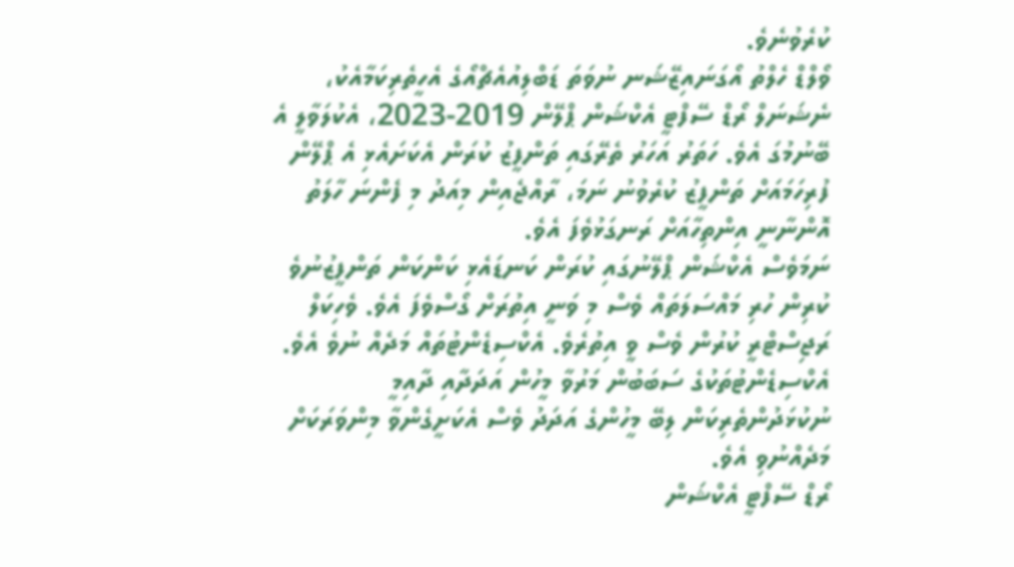ކުރެވުނެވެ.
ވޯލްޑް ހެލްތު އޯގަނައިޒޭޝަނ ނުވަތަ ޑަބްލިއުއެޗްއޯގެ އެހީތެރިކަމާއެކު، ނެޝަނަލް ރޯޑް ސޭފްޓީ އެކްޝަން ޕްލޭން 2019-2023، އެކުލަވާލީ އެ ބޭނުމުގަ އެވެ. ހަތަރު އަހަރު ތެރޭގައި ތަންފީޒު ކުރަން އެކަށައެޅި އެ ޕްލޭން ފުރިހަމައަށް ތަންފީޒު ކުރެވުނު ނަމަ، ރާއްޖެއިން މިއަދު މި ފެންނަ ހާލަތު އޮންނާނީ އިންތިހާއަށް ރަނގަޅުވެފަ އެވެ.
ނަމަވެސް އެކްޝަން ޕްލޭނުގައި ކުރަން ކަނޑައެޅި ކަންކަން ތަންފީޒުނުވެ ކުރިން ހުރި މައްސަލަތައް ވެސް މި ވަނީ އިތުރަށް ގޯސްވެފަ އެވެ. ވެހިކަލް ރަޖިސްޓްރީ ކުރުން ވެސް ވީ އިތުރެވެ. އެކްސިޑެންޓުތައް މަދެއް ނުވެ އެވެ. އެކްސިޑެންޓުތަކުގެ ސަބަބުން މަރުވާ މީހުން އަދަދާއި ދާއިމީ ނުކުޅަދުންތެރިކަން ލިބޭ މީހުންގެ އަދަދު ވެސް އެކަށީގެންވާ މިންވަރަކަށް މަދެއްނުވި އެވެ.
ރޯޑް ސޭފްޓީ އެކްޝަން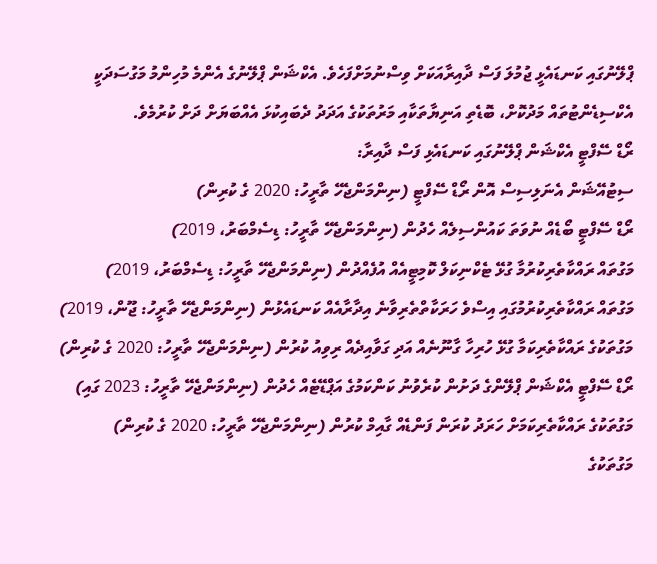ޕްލޭނުގައި ކަނޑައެޅީ ޖުމުލަ ފަސް ދާއިރާއަކަށް ވިސްނުމަށްފަހެވެ. އެކްޝަން ޕްލޭނުގެ އެންމެ މުހިންމު މަގުސަދަކީ އެކްސިޑެންޓުތައް މަދުކޮށް، ބޮޑެތި އަނިޔާތަކާއި މަރުތަކުގެ އަދަދު ދެބައިކުޅަ އެއްބަޔަށް ދަށް ކުރުމެވެ.
ރޯޑް ސޭފްޓީ އެކްޝަން ޕްލޭނުގައި ކަނޑައެޅި ފަސް ދާއިރާ:
ސިޓުއޭޝަން އެނަލިސިސް އޮން ރޯޑް ސޭފްޓީ (ނިންމަންޖެހޭ ތާރީހު: 2020 ގެ ކުރިން)
ރޯޑް ސޭފްޓީ ބޯޑެއް ނުވަތަ ކައުންސިލެއް ހެދުން (ނިންމަންޖެހޭ ތާރީހު: ޑިސެމްބަރު، 2019)
މަގުތައް ރައްކާތެރިކުރުމާ ގުޅޭ ޓެކްނިކަލް ކޮމިޓީއެއް އުފެއްދުން (ނިންމަންޖެހޭ ތާރީހު: ޑިސެމްބަރު، 2019)
މަގުތައް ރައްކާތެރިކުރުމުގައި އިސްވެ ހަރަކާތްތެރިވާނެ އިދާރާއެއް ކަނޑައެޅުން (ނިންމަންޖެހޭ ތާރީހު: ޖޫން، 2019)
މަގުތަކުގެ ރައްކާތެރިކަމާ ގުޅޭ ހުރިހާ ގާނޫނެއް އަދި ގަވާއިދެއް ރިވިއު ކުރުން (ނިންމަންޖެހޭ ތާރީހު: 2020 ގެ ކުރިން)
ރޯޑް ސޭފްޓީ އެކްޝަން ޕްލޭންގެ ދަށުން ކުރެވުނު ކަންކަމުގެ އަޕްޑޭޓެއް ހެދުން (ނިންމަންޖެހޭ ތާރީހު: 2023 ގައި)
މަގުތަކުގެ ރައްކާތެރިކަމަށް ހަރަދު ކުރަން ފަންޑެއް ގާއިމް ކުރުން (ނިންމަންޖެހޭ ތާރީހު: 2020 ގެ ކުރިން)
މަގުތަކުގެ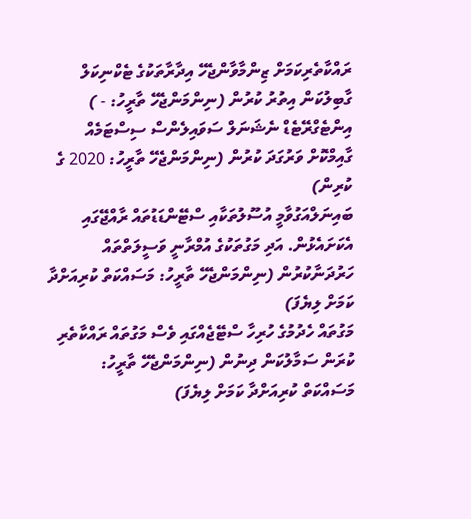ރައްކާތެރިކަމަށް ޒިންމާވާންޖެހޭ އިދާރާތަކުގެ ޓެކްނިކަލް ގާބިލުކަން އިތުރު ކުރުން (ނިންމަންޖެހޭ ތާރީހު: - )
އިންޓެގްރޭޓެޑް ނެޝަނަލް ސަވައިލެންސް ސިސްޓަމެއް ގާއިމްކޮށް ވަރުގަދަ ކުރުން (ނިންމަންޖެހޭ ތާރީހު: 2020 ގެ ކުރިން)
ބައިނަލްއަގުވާމީ އުސޫލުތަކާއި ސްޓޭންޑަޑުތައް ރާއްޖޭގައި އެކަށައެޅުން. އަދި މަގުތަކުގެ އުމްރާނީ ވަސީލަތްތައް ހަރުދަނާކުރުން (ނިންމަންޖެހޭ ތާރީހު: މަސައްކަތް ކުރިއަށްދާ ކަމަށް ލިޔެފަ)
މަގުތައް ހެދުމުގެ ހުރިހާ ސްޓޭޖެއްގައި ވެސް މަގުތައް ރައްކާތެރި ކުރަން ސަމާލުކަން ދިނުން (ނިންމަންޖެހޭ ތާރީހު: މަސައްކަތް ކުރިއަށްދާ ކަމަށް ލިޔެފަ)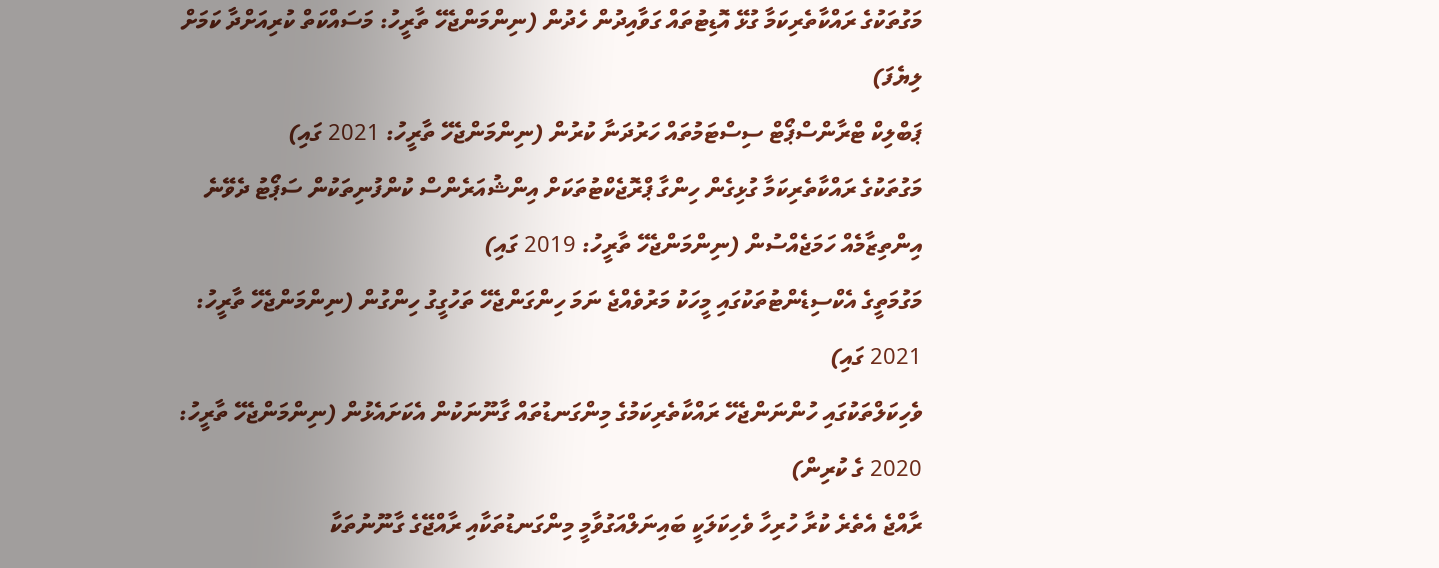މަގުތަކުގެ ރައްކާތެރިކަމާ ގުޅޭ އޮޑިޓުތައް ގަވާއިދުން ހެދުން (ނިންމަންޖެހޭ ތާރީހު: މަސައްކަތް ކުރިއަށްދާ ކަމަށް ލިޔެފަ)
ޕަބްލިކް ޓްރާންސްޕޯޓް ސިސްޓަމުތައް ހަރުދަނާ ކުރުން (ނިންމަންޖެހޭ ތާރީހު: 2021 ގައި)
މަގުތަކުގެ ރައްކާތެރިކަމާ ގުޅިގެން ހިންގާ ޕްރޮޖެކްޓުތަކަށް އިންޝުއަރެންސް ކުންފުނިތަކުން ސަޕޯޓު ދެވޭނެ އިންތިޒާމެއް ހަމަޖެއްސުން (ނިންމަންޖެހޭ ތާރީހު: 2019 ގައި)
މަގުމަތީގެ އެކްސިޑެންޓުތަކުގައި މީހަކު މަރުވެއްޖެ ނަމަ ހިންގަންޖެހޭ ތަހުގީގު ހިންގުން (ނިންމަންޖެހޭ ތާރީހު: 2021 ގައި)
ވެހިކަލްތަކުގައި ހުންނަންޖެހޭ ރައްކާތެރިކަމުގެ މިންގަނޑުތައް ގާނޫނަކުން އެކަށައެޅުން (ނިންމަންޖެހޭ ތާރީހު: 2020 ގެ ކުރިން)
ރާއްޖެ އެތެރެ ކުރާ ހުރިހާ ވެހިކަލަކީ ބައިނަލްއަގުވާމީ މިންގަނޑުތަކާއި ރާއްޖޭގެ ގާނޫނުތަކާ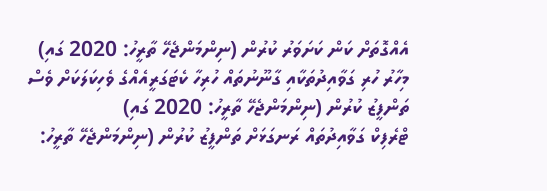އެއްގޮތަށް ކަން ކަށަވަރު ކުރުން (ނިންމަންޖެހޭ ތާރީހު: 2020 ގައި)
މިހާރު ހުރި ގަވާއިދުތަކާއި ގާނޫނުތައް ހުރިހާ ކެޓަގަރީއެއްގެ ވެހިކަލަކަށް ވެސް ތަންފީޒު ކުރުން (ނިންމަންޖެހޭ ތާރީހު: 2020 ގައި)
ޓްރެފިކް ގަވާއިދުތައް ރަނގަޅަށް ތަންފީޒު ކުރުން (ނިންމަންޖެހޭ ތާރީހު: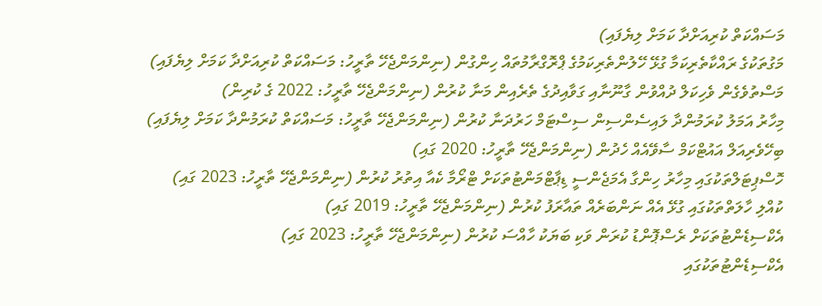މަސައްކަތް ކުރިއަށްދާ ކަމަށް ލިޔެފައި)
މަގުތަކުގެ ރައްކާތެރިކަމާ ގުޅޭ ހޭލުންތެރިކަމުގެ ޕްރޮގްރާމުތައް ހިންގުން (ނިންމަންޖެހޭ ތާރީހު: މަސައްކަތް ކުރިއަށްދާ ކަމަށް ލިޔެފައި)
މަސްތުވެގެން ވެހިކަލް ދުއްވުން ގާނޫނާއި ގަވާއިދުގެ ތެރެއިން މަނާ ކުރުން (ނިންމަންޖެހޭ ތާރީހު: 2022 ގެ ކުރިން)
މިހާރު އަމަލު ކުރަމުންދާ ލައިސެންސިން ސިސްޓަމް ހަރުދަނާ ކުރުން (ނިންމަންޖެހޭ ތާރީހު: މަސައްކަތް ކުރަމުންދާ ކަމަށް ލިޔެފައި)
ބިހޭވެރިއަލް އައުޓްކަމް ސާވޭއެއް ހެދުން (ނިންމަންޖެހޭ ތާރީހު: 2020 ގައި)
ހޮސްޕިޓަލްތަކުގައި މިހާރު ހިންގާ އެމަޖެންސީ ޑިޕާޓްމަންޓުތަކަށް ޓްރޯމާ ކެއާ އިތުރު ކުރުން (ނިންމަންޖެހޭ ތާރީހު: 2023 ގައި)
ކުއްލި ހާލަތްތަކުގައި ގުޅޭ އެއް ނަންބަރެއް ތައާރަފު ކުރުން (ނިންމަންޖެހޭ ތާރީހު: 2019 ގައި)
އެކްސިޑެންޓުތަކަށް ރެސްޕޮންޑު ކުރަން ވަކި ބަޔަކު ހާއްސަ ކުރުން (ނިންމަންޖެހޭ ތާރީހު: 2023 ގައި)
އެކްސިޑެންޓުތަކުގައި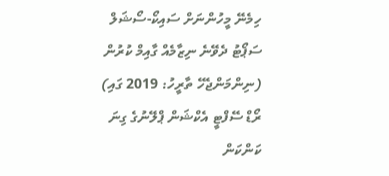ހިމެނޭ މީހުންނަށް ސައިކޯ-ސޯޝަލް ސަޕޯޓު ދެވޭނެ ނިޒާމެއް ގާއިމް ކުރުން (ނިންމަންޖެހޭ ތާރީހު: 2019 ގައި)
ރޯޑް ސޭފްޓީ އެކްޝަން ޕްލޭނުގެ ގިނަ ކަންކަން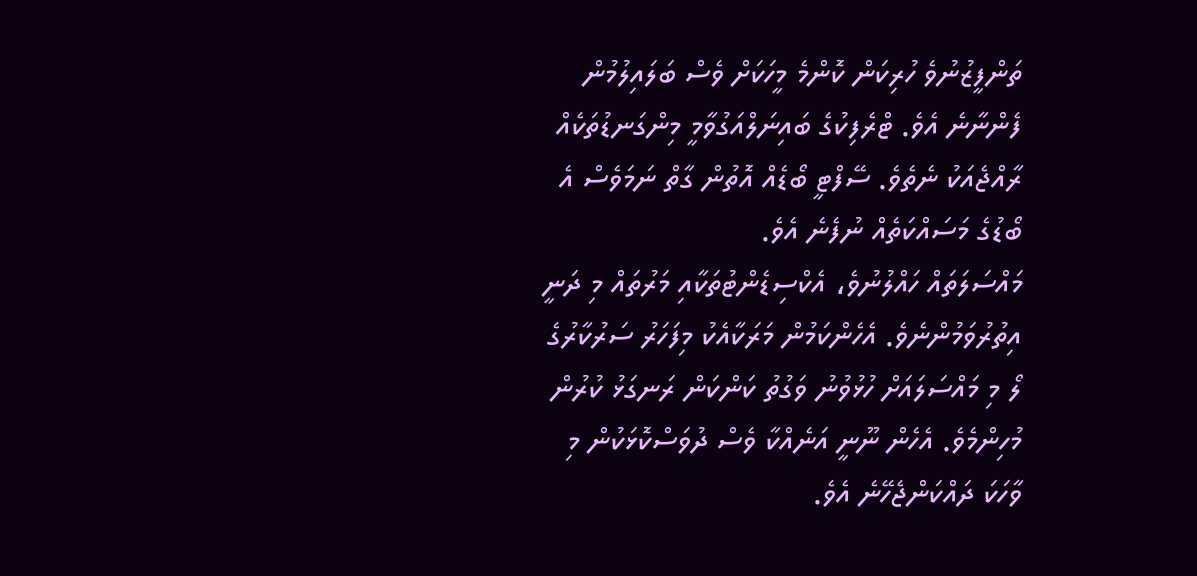ތަންފީޒުނުވެ ހުރިކަން ކޮންމެ މީހަކަށް ވެސް ބަލައިލުމުން ފެންނާނެ އެވެ. ޓްރެފިކުގެ ބައިނަލްއަގުވާމީ މިންގަނޑުތަކެއް ރާއްޖެއަކު ނެތެވެ. ސޭފްޓީ ބޯޑެއް އޮތުން ގާތް ނަމަވެސް އެ ބޯޑުގެ މަސައްކަތެއް ނުފެނެ އެވެ.
މައްސަލަތައް ހައްލުނުވެ، އެކްސިޑެންޓުތަކާއި މަރުތައް މި ދަނީ އިތުރުވަމުންނެވެ. އެހެންކަމުން މަރަކާއެކު މިފަހަރު ސަރުކާރުގެ ލޯ މި މައްސަލައަށް ހުޅުވުނު ވަގުތު ކަންކަން ރަނގަޅު ކުރުން މުހިންމެވެ. އެހެން ނޫނީ އަނެއްކާ ވެސް ދުވަސްކޮޅަކުން މި ވާހަކަ ދައްކަންޖެހޭނެ އެވެ.